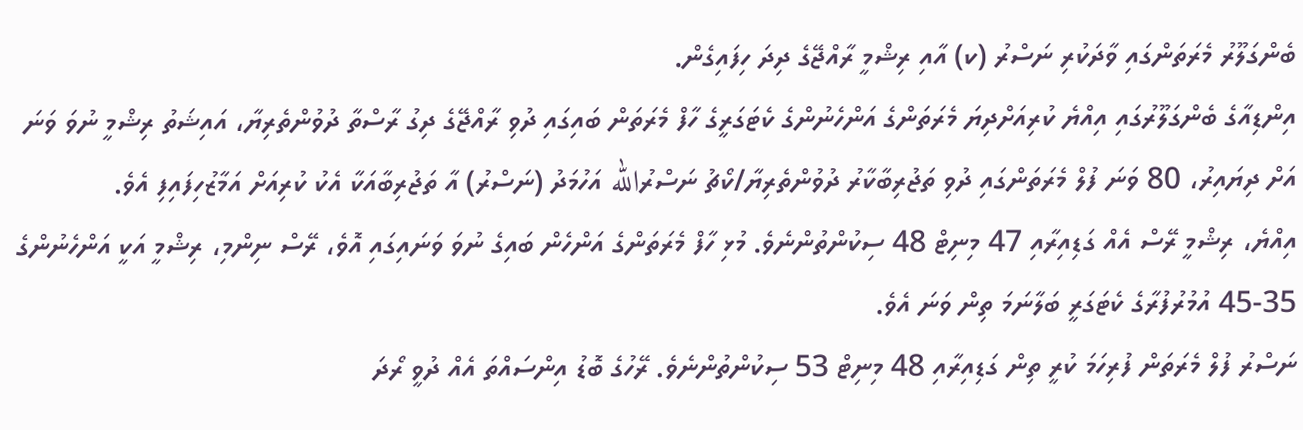ބެންގަލޫރު މެރަތަންގައި ވާދަކުރި ނަސްރު (ކ) އާއި ރިޝްމީ ރާއްޖޭގެ ދިދަ ހިފައިގެން.
އިންޑިއާގެ ބެންގަލޫރުގައި އިއްޔެ ކުރިއަށްދިޔަ މެރަތަންގެ އަންހެނުންގެ ކެޓަގަރީގެ ހާފް މެރަތަން ބައިގައި ދުވި ރާއްޖޭގެ ދިގު ރާސްތާ ދުވުންތެރިޔާ، އައިޝަތު ރިޝްމީ ނުވަ ވަނަ އަށް ދިޔައިރު، 80 ވަނަ ފުލް މެރަތަންގައި ދުވި ތަޖުރިބާކާރު ދުވުންތެރިޔާ/ކޯޗު ނަސްރުالله އަހުމަދު (ނަސްރު) އާ ތަޖުރިބާއަކާ އެކު ކުރިއަށް އަމާޒުހިފައިފި އެވެ.
އިއްޔެ، ރިޝްމީ ރޭސް އެއް ގަޑިއިރާއި 47 މިނިޓް 48 ސިކުންތުންނެވެ. މުޅި ހާފް މެރަތަންގެ އަންހެން ބައިގެ ނުވަ ވަނައިގައި އޮވެ، ރޭސް ނިންމި، ރިޝްމީ އަކީ އަންހެނުންގެ 35-45 އުމުރުފުރާގެ ކެޓަގަރީ ބަލާނަމަ ތިން ވަނަ އެވެ.
ނަސްރު ފުލް މެރަތަން ފުރިހަމަ ކުރީ ތިން ގަޑިއިރާއި 48 މިނިޓް 53 ސިކުންތުންނެވެ. ރޭހުގެ ބޮޑު އިންސައްތަ އެއް ދުވީ ރޯދަ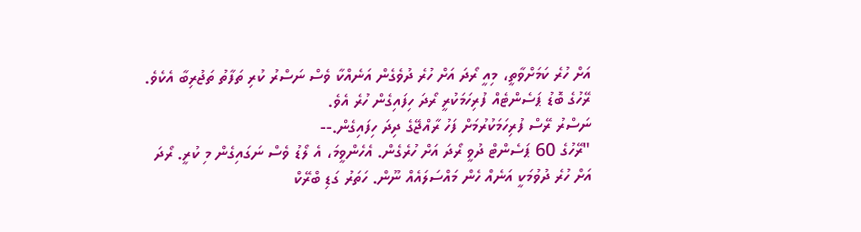އަށް ހުރެ ކަމަށްވާތީ، މިއީ ރޯދަ އަށް ހުރެ ދުވެގެން އަނެއްކާ ވެސް ނަސްރު ކުރި ތަފާތު ތަޖުރިބާ އެކެވެ. ރޭހުގެ ބޮޑު ޕަސެންޓެއް ފުރިހަމަކުރީ ރޯދަ ހިފައިގެން ހުރެ އެވެ.
ނަސްރު ރޭސް ފުރިހަމަކުރުމަށް ފަހު ރާއްޖޭގެ ދިދަ ހިފައިގެން.--
"ރޭހުގެ 60 ޕަސެންޓް ދުވީ ރޯދަ އަށް ހުރެގެން. އެހެންވީމަ، އެ ލޯޑު ވެސް ނަގައިގެން މި ކުރީ. ރޯދަ އަށް ހުރެ ދުވުމަކީ އަނެއް ހެން މައްސަލައެއް ނޫން. ހަތަރު ގަޑި ބްރޭކް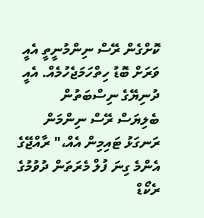ކޮށްގެން ރޭސް ނިންމުނީތީ އެއީ ވަރަށް ބޮޑު ހިތްހަމަޖެހުމެއް. އެއީ ދުނިޔޭގެ ނިސްބަތުން ބެލިޔަސް ރޭސް ނިންމަން ރަނގަޅު ޓައިމިން އެއް،" ރާއްޖޭގެ އެންމެ ގިނަ ފުލް މެރަތަން ދުވުމުގެ ރެކޯޑް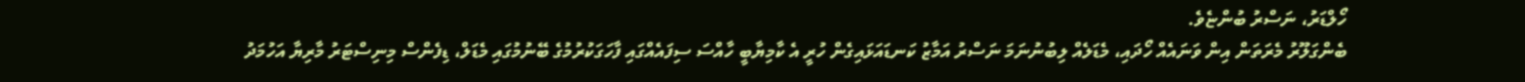ހޯލްޑަރު، ނަސްރު ބުންޏެވެ.
ބެންގަލޫރު މެރަތަން އިން ވަނައެއް ހޯދައި، މެޑަލެއް ލިބުނުނަމަ ނަސްރު އަމާޒު ކަނޑައަޅައިގެން ހުރީ އެ ކާމިޔާބީ ހާއްސަ ސިފައެއްގައި ފާހަގަކުރުމުގެ ބޭނުމުގައި މެޑަލް، ޑިފެންސް މިނިސްޓަރު މާރިޔާ އަހުމަދު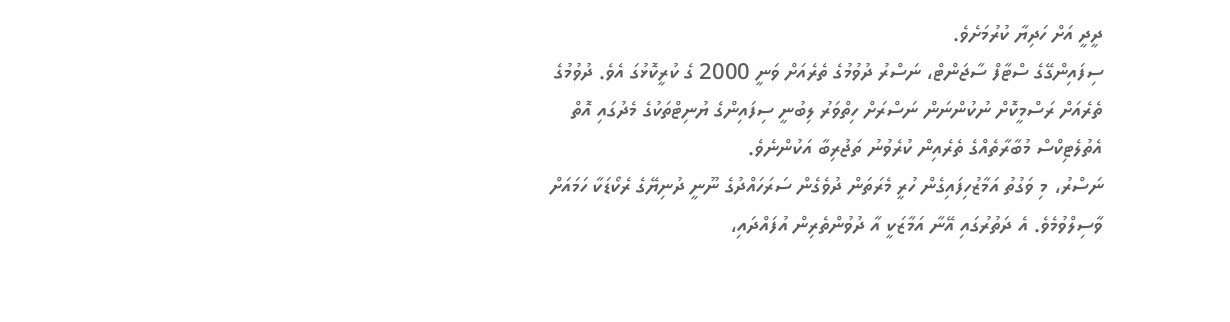ދީދީ އަށް ހަދިޔާ ކުރުމަށެވެ.
ސިފައިންގޭގެ ސްޓާފް ސާޖަންޓް، ނަސްރު ދުވުމުގެ ތެރެއަށް ވަނީ 2000 ގެ ކުރީކޮޅުގަ އެވެ. ދުވުމުގެ ތެރެއަށް ރަސްމީކޮށް ނުކުންނަން ނަސްރަށް ހިތްވަރު ލިބުނީ ސިފައިންގެ ޔުނިޓްތަކުގެ މެދުގައި އޮތް އެތުލެޓިކްސް މުބާރާތެއްގެ ތެރެއިން ކުރެވުނު ތަޖުރިބާ އަކުންނެވެ.
ނަސްރު، މި ވަގުތު އަމާޒުހިފައިގެން ހުރީ މެރަތަން ދުވެގެން ސަރަހައްދުގެ ނޫނީ ދުނިޔޭގެ ރެކޯޑަކާ ހަމައަށް ވާސިލްވުމެވެ. އެ ދަތުރުގައި އޭނާ އަމާޒަކީ އާ ދުވުންތެރިން އުފައްދައި،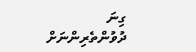ގިނަ ދުވުންތެރިންނަށް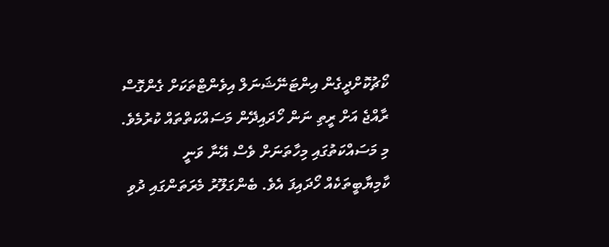ކޯޗުކޮށްދީގެން އިންޓަނޭޝަނަލް އިވެންޓްތަކަށް ގެންގޮސް ރާއްޖެ އަށް ރީތި ނަން ހޯދައިދޭން މަސައްކަތްތައް ކުރުމެވެ. މި މަސައްކަތުގައި މިހާތަނަށް ވެސް އޭނާ ވަނީ ކާމިޔާބީތަކެއް ހޯދައިފަ އެވެ. ބެންގަލޫރު މެރަތަންގައި ދުވި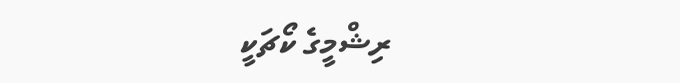ރިޝްމީގެ ކޯޗަކީ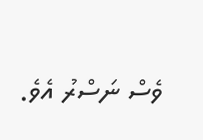ވެސް ނަސްރު އެވެ.